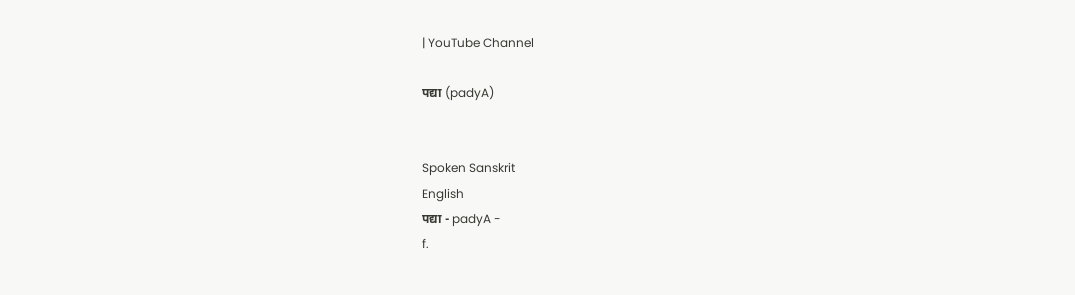| YouTube Channel

पद्या (padyA)


Spoken Sanskrit
English
पद्या - padyA -
f.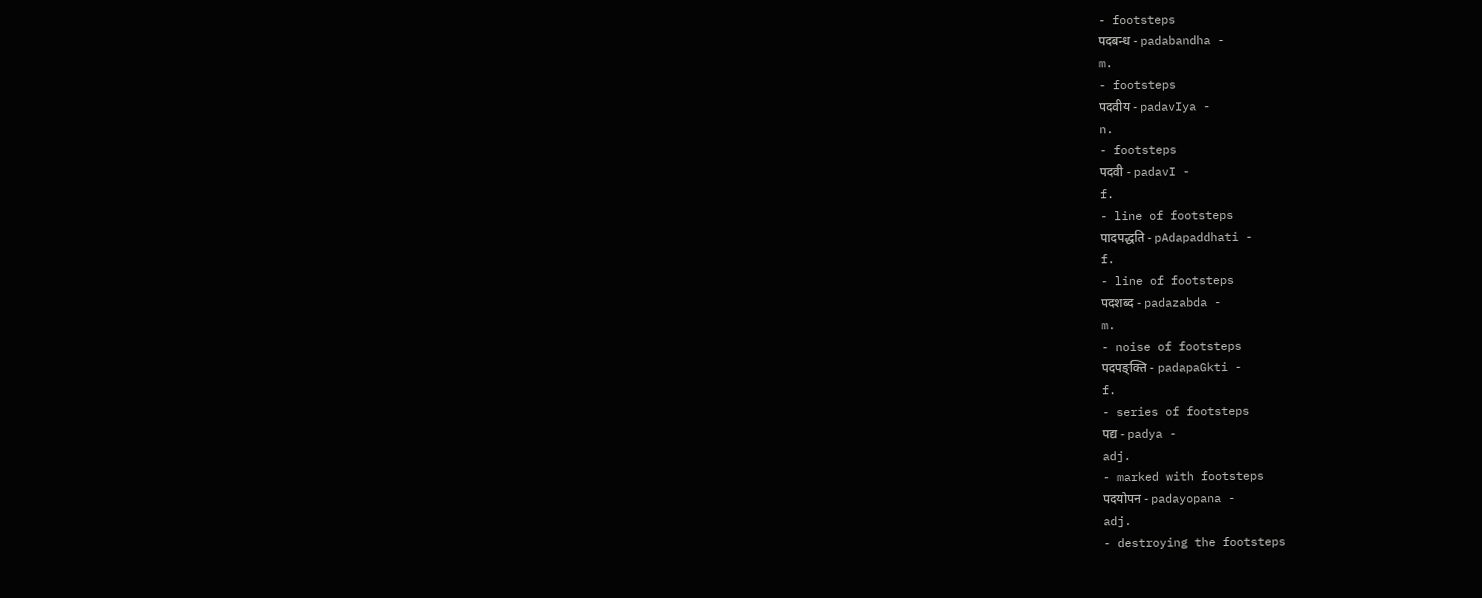- footsteps
पदबन्ध - padabandha -
m.
- footsteps
पदवीय - padavIya -
n.
- footsteps
पदवी - padavI -
f.
- line of footsteps
पादपद्धति - pAdapaddhati -
f.
- line of footsteps
पदशब्द - padazabda -
m.
- noise of footsteps
पदपङ्क्ति - padapaGkti -
f.
- series of footsteps
पद्य - padya -
adj.
- marked with footsteps
पदयोपन - padayopana -
adj.
- destroying the footsteps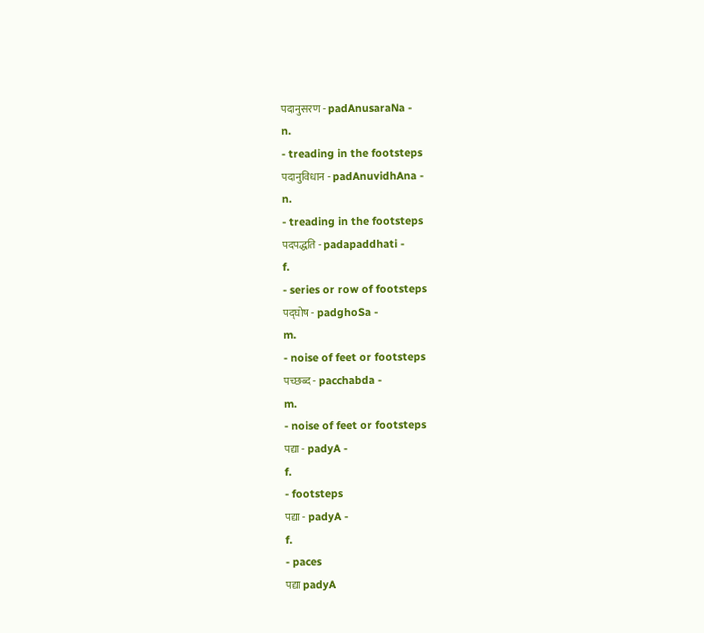पदानुसरण - padAnusaraNa -
n.
- treading in the footsteps
पदानुविधान - padAnuvidhAna -
n.
- treading in the footsteps
पदपद्धति - padapaddhati -
f.
- series or row of footsteps
पद्घोष - padghoSa -
m.
- noise of feet or footsteps
पच्छब्द - pacchabda -
m.
- noise of feet or footsteps
पद्या - padyA -
f.
- footsteps
पद्या - padyA -
f.
- paces
पद्या padyA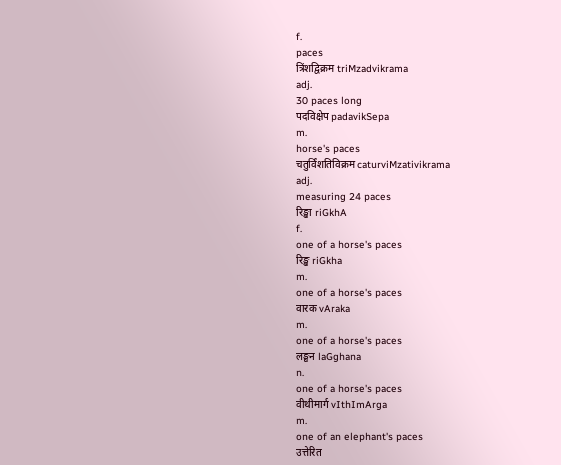f.
paces
त्रिंशद्विक्रम triMzadvikrama
adj.
30 paces long
पदविक्षेप padavikSepa
m.
horse's paces
चतुर्विंशतिविक्रम caturviMzativikrama
adj.
measuring 24 paces
रिङ्खा riGkhA
f.
one of a horse's paces
रिङ्ख riGkha
m.
one of a horse's paces
वारक vAraka
m.
one of a horse's paces
लङ्घन laGghana
n.
one of a horse's paces
वीथीमार्ग vIthImArga
m.
one of an elephant's paces
उत्तेरित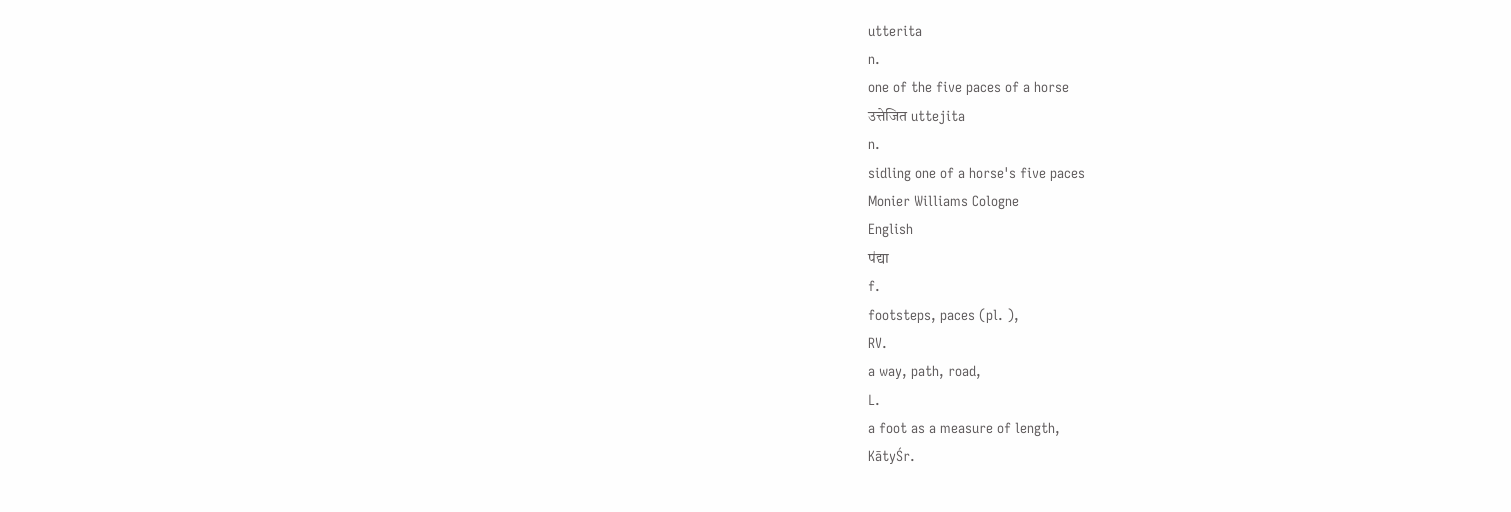utterita
n.
one of the five paces of a horse
उत्तेजित uttejita
n.
sidling one of a horse's five paces
Monier Williams Cologne
English
प॑द्या
f.
footsteps, paces (pl. ),
RV.
a way, path, road,
L.
a foot as a measure of length,
KātyŚr.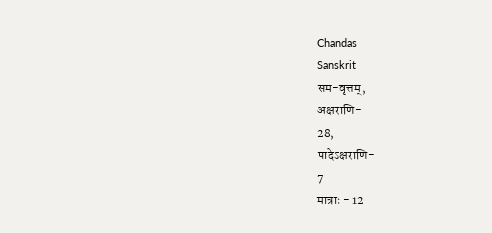Chandas
Sanskrit
सम-वृत्तम्,
अक्षराणि-
28,
पादेऽक्षराणि-
7
मात्राः - 12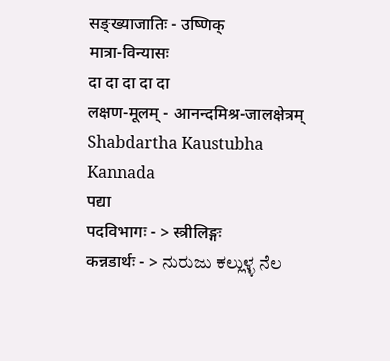सङ्ख्याजातिः - उष्णिक्
मात्रा-विन्यासः
दा दा दा दा दा
लक्षण-मूलम् - आनन्दमिश्र-जालक्षेत्रम्
Shabdartha Kaustubha
Kannada
पद्या
पदविभागः - > स्त्रीलिङ्गः
कन्नडार्थः - > ನುರುಜು ಕಲ್ಲುಳ್ಳ ನೆಲ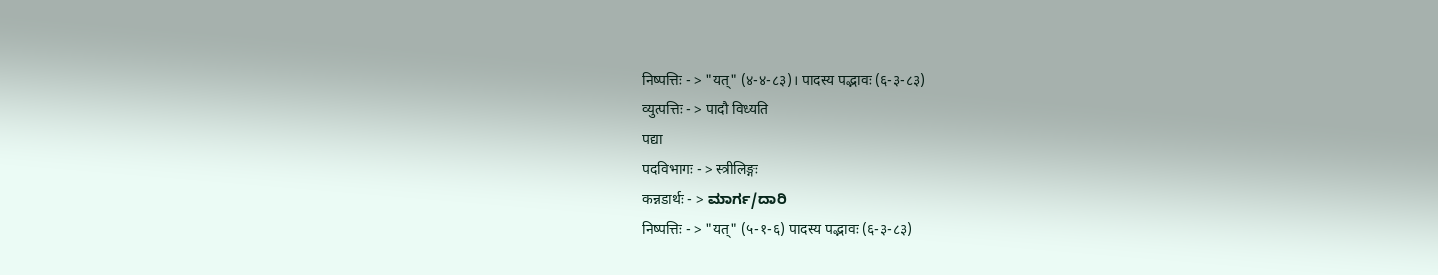निष्पत्तिः - > "यत्" (४-४-८३)। पादस्य पद्भावः (६-३-८३)
व्युत्पत्तिः - > पादौ विध्यति
पद्या
पदविभागः - > स्त्रीलिङ्गः
कन्नडार्थः - > ಮಾರ್ಗ/ದಾರಿ
निष्पत्तिः - > "यत्" (५-१-६) पादस्य पद्भावः (६-३-८३)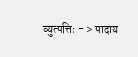व्युत्पत्तिः - > पादाय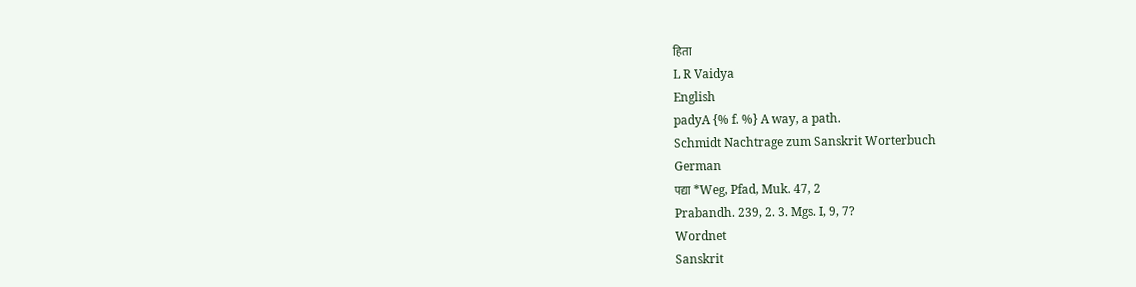हिता
L R Vaidya
English
padyA {% f. %} A way, a path.
Schmidt Nachtrage zum Sanskrit Worterbuch
German
पद्या *Weg, Pfad, Muk. 47, 2
Prabandh. 239, 2. 3. Mgs. I, 9, 7?
Wordnet
Sanskrit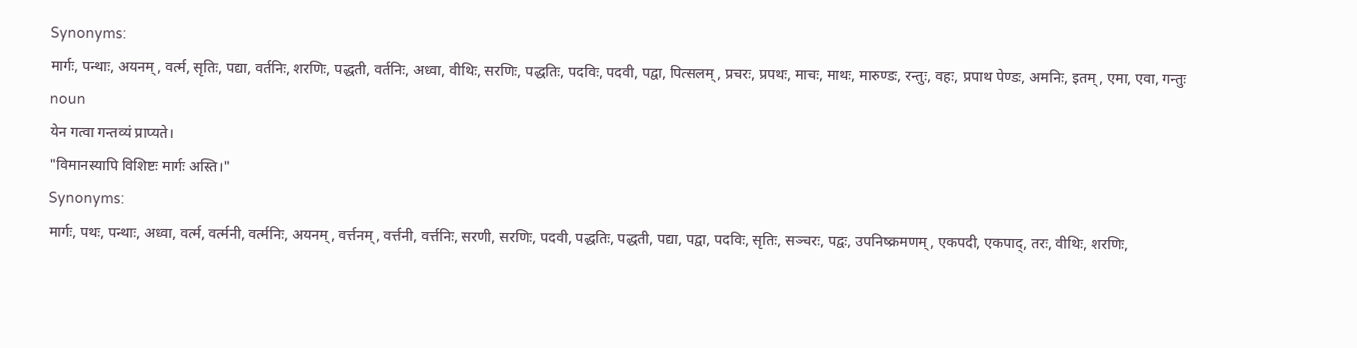Synonyms:
मार्गः, पन्थाः, अयनम्, वर्त्म, सृतिः, पद्या, वर्तनिः, शरणिः, पद्धती, वर्तनिः, अध्वा, वीथिः, सरणिः, पद्धतिः, पदविः, पदवी, पद्वा, पित्सलम्, प्रचरः, प्रपथः, माचः, माथः, मारुण्डः, रन्तुः, वहः, प्रपाथ पेण्डः, अमनिः, इतम्, एमा, एवा, गन्तुः
noun
येन गत्वा गन्तव्यं प्राप्यते।
"विमानस्यापि विशिष्टः मार्गः अस्ति।"
Synonyms:
मार्गः, पथः, पन्थाः, अध्वा, वर्त्म, वर्त्मनी, वर्त्मनिः, अयनम्, वर्त्तनम्, वर्त्तनी, वर्त्तनिः, सरणी, सरणिः, पदवी, पद्धतिः, पद्धती, पद्या, पद्वा, पदविः, सृतिः, सञ्चरः, पद्वः, उपनिष्क्रमणम्, एकपदी, एकपाद्, तरः, वीथिः, शरणिः,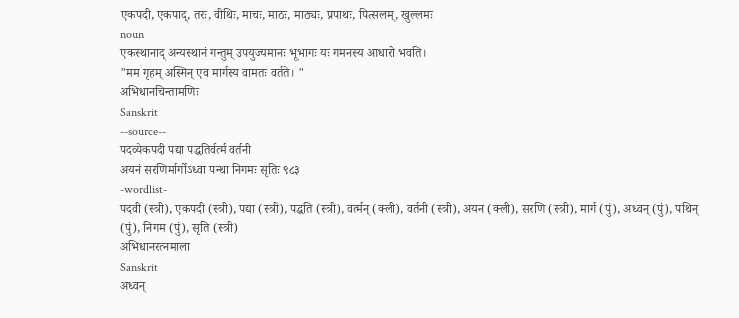एकपदी, एकपाद्, तरः, वीथिः, माचः, माठः, माठ्यः, प्रपाथः, पित्सलम्, खुल्लमः
noun
एकस्थानाद् अन्यस्थानं गन्तुम् उपयुज्यमानः भूभागः यः गमनस्य आधारो भवति।
"मम गृहम् अस्मिन् एव मार्गस्य वामतः वर्तते। "
अभिधानचिन्तामणिः
Sanskrit
--source--
पदव्येकपदी पद्या पद्धतिर्वर्त्म वर्तनी
अयनं सरणिर्मार्गोऽध्वा पन्था निगमः सृतिः ९८३
-wordlist-
पदवी (स्त्री), एकपदी (स्त्री), पद्या (स्त्री), पद्धति (स्त्री), वर्त्मन् (क्ली), वर्तनी (स्त्री), अयन (क्ली), सरणि (स्त्री), मार्ग (पुं), अध्वन् (पुं), पथिन् (पुं), निगम (पुं), सृति (स्त्री)
अभिधानरत्नमाला
Sanskrit
अध्वन्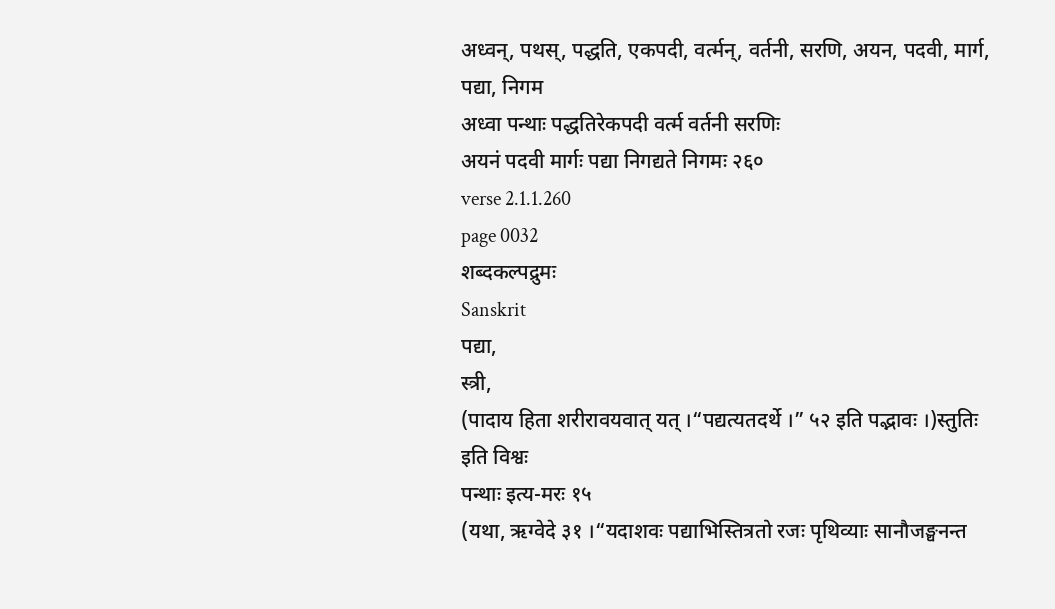अध्वन्, पथस्, पद्धति, एकपदी, वर्त्मन्, वर्तनी, सरणि, अयन, पदवी, मार्ग, पद्या, निगम
अध्वा पन्थाः पद्धतिरेकपदी वर्त्म वर्तनी सरणिः
अयनं पदवी मार्गः पद्या निगद्यते निगमः २६०
verse 2.1.1.260
page 0032
शब्दकल्पद्रुमः
Sanskrit
पद्या,
स्त्री,
(पादाय हिता शरीरावयवात् यत् ।“पद्यत्यतदर्थे ।” ५२ इति पद्भावः ।)स्तुतिः इति विश्वः
पन्थाः इत्य-मरः १५
(यथा, ऋग्वेदे ३१ ।“यदाशवः पद्याभिस्तित्रतो रजः पृथिव्याः सानौजङ्घनन्त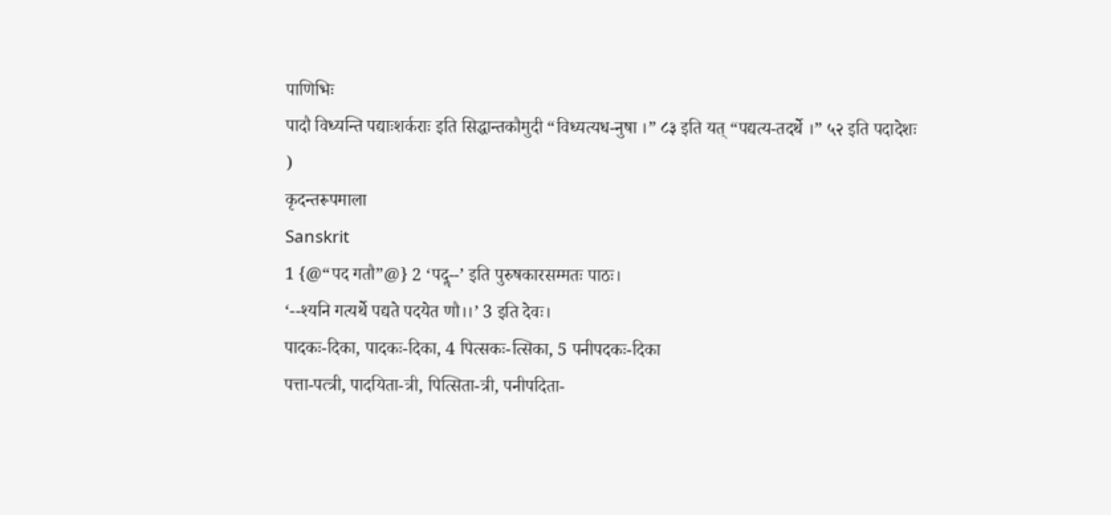पाणिभिः
पादौ विध्यन्ति पद्याःशर्कराः इति सिद्धान्तकौमुदी “विध्यत्यध-नुषा ।” ८३ इति यत् “पद्यत्य-तदर्थे ।” ५२ इति पदादेशः
)
कृदन्तरूपमाला
Sanskrit
1 {@“पद गतौ”@} 2 ‘पदॢ--’ इति पुरुषकारसम्मतः पाठः।
‘--श्यनि गत्यर्थे पद्यते पदयेत णौ।।’ 3 इति देवः।
पादकः-दिका, पादकः-दिका, 4 पित्सकः-त्सिका, 5 पनीपदकः-दिका
पत्ता-पत्त्री, पादयिता-त्री, पित्सिता-त्री, पनीपदिता-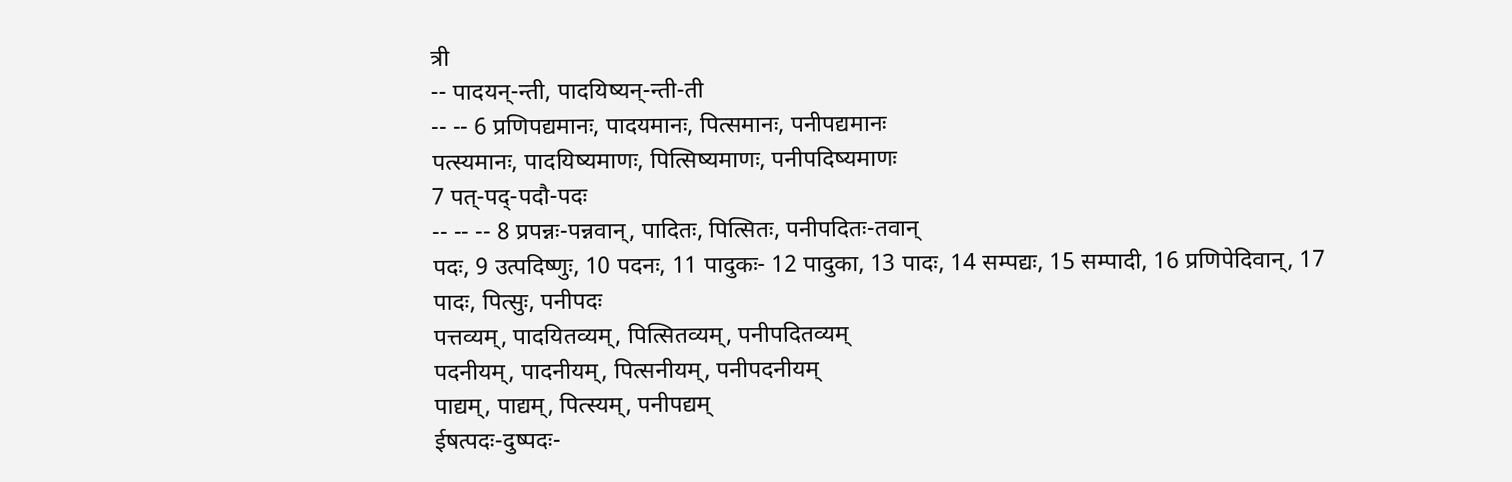त्री
-- पादयन्-न्ती, पादयिष्यन्-न्ती-ती
-- -- 6 प्रणिपद्यमानः, पादयमानः, पित्समानः, पनीपद्यमानः
पत्स्यमानः, पादयिष्यमाणः, पित्सिष्यमाणः, पनीपदिष्यमाणः
7 पत्-पद्-पदौ-पदः
-- -- -- 8 प्रपन्नः-पन्नवान्, पादितः, पित्सितः, पनीपदितः-तवान्
पदः, 9 उत्पदिष्णुः, 10 पदनः, 11 पादुकः- 12 पादुका, 13 पादः, 14 सम्पद्यः, 15 सम्पादी, 16 प्रणिपेदिवान्, 17 पादः, पित्सुः, पनीपदः
पत्तव्यम्, पादयितव्यम्, पित्सितव्यम्, पनीपदितव्यम्
पदनीयम्, पादनीयम्, पित्सनीयम्, पनीपदनीयम्
पाद्यम्, पाद्यम्, पित्स्यम्, पनीपद्यम्
ईषत्पदः-दुष्पदः-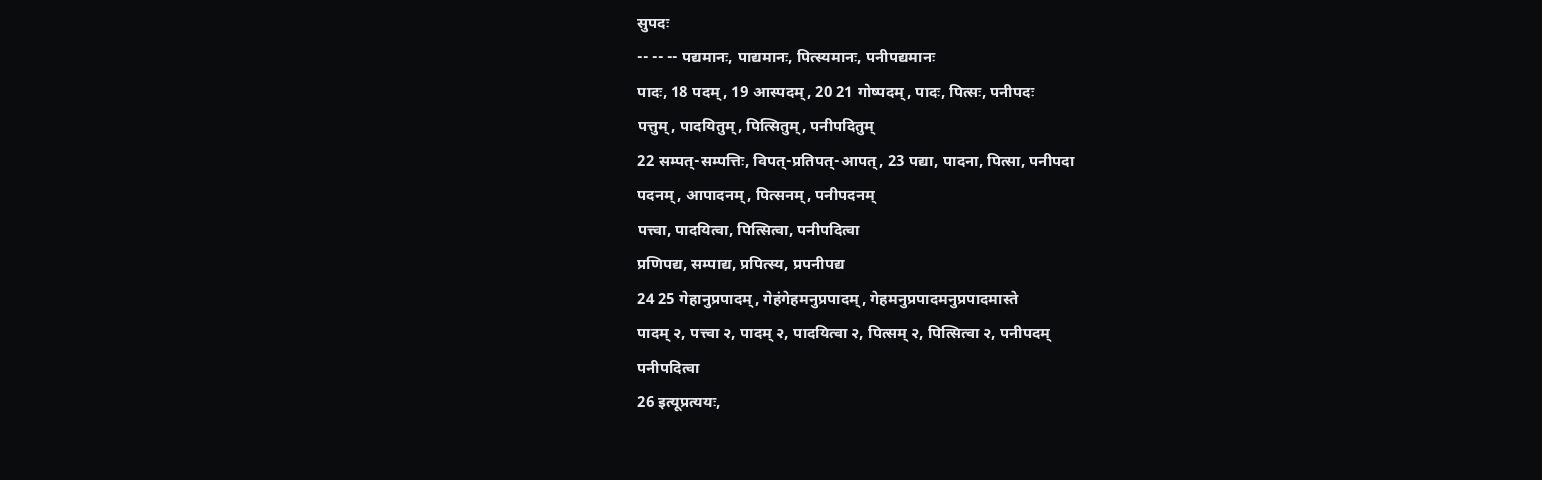सुपदः
-- -- -- पद्यमानः, पाद्यमानः, पित्स्यमानः, पनीपद्यमानः
पादः, 18 पदम्, 19 आस्पदम्, 20 21 गोष्पदम्, पादः, पित्सः, पनीपदः
पत्तुम्, पादयितुम्, पित्सितुम्, पनीपदितुम्
22 सम्पत्-सम्पत्तिः, विपत्-प्रतिपत्-आपत्, 23 पद्या, पादना, पित्सा, पनीपदा
पदनम्, आपादनम्, पित्सनम्, पनीपदनम्
पत्त्वा, पादयित्वा, पित्सित्वा, पनीपदित्वा
प्रणिपद्य, सम्पाद्य, प्रपित्स्य, प्रपनीपद्य
24 25 गेहानुप्रपादम्, गेहंगेहमनुप्रपादम्, गेहमनुप्रपादमनुप्रपादमास्ते
पादम् २, पत्त्वा २, पादम् २, पादयित्वा २, पित्सम् २, पित्सित्वा २, पनीपदम्
पनीपदित्वा
26 इत्यूप्रत्ययः,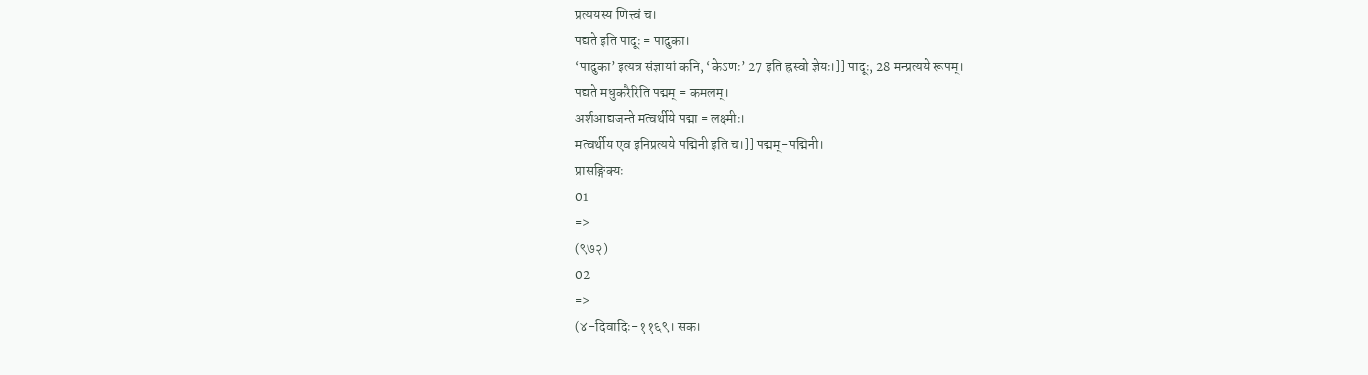प्रत्ययस्य णित्त्वं च।
पद्यते इति पादूः = पादुका।
‘पादुका’ इत्यत्र संज्ञायां कनि, ‘केऽणः’ 27 इति ह्रस्वो ज्ञेयः।]] पादूः, 28 मन्प्रत्यये रूपम्।
पद्यते मधुकरैरिति पद्मम् = कमलम्।
अर्शआद्यजन्ते मत्वर्थीये पद्मा = लक्ष्मीः।
मत्वर्थीय एव इनिप्रत्यये पद्मिनी इति च।]] पद्मम्-पद्मिनी।
प्रासङ्गिक्यः
01
=>
(९७२)
02
=>
(४-दिवादिः-११६९। सक।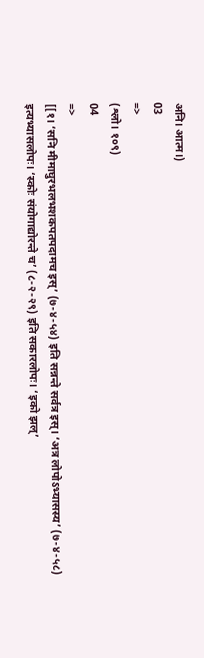अनि। आत्म।)
03
=>
(श्लो। १०९)
04
=>
[[१। ‘सनि मीमाघुरभलभशकपतपदामच इस्’ (७-४-५४) इति सन्नन्ते सर्वत्र इस्। ‘अत्र लोपोऽभ्यासस्य’ (७-४-५८) इत्यभ्यासलोपः। ‘स्कोः संयोगाद्योरन्ते च’ (८-२-२९) इति सकारलोपः। ‘इको झल्’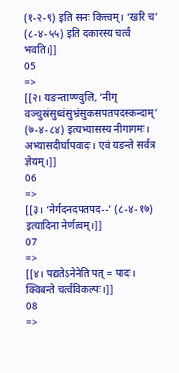(१-२-९) इति सनः कित्त्वम्। ‘खरि च’ (८-४-५५) इति दकारस्य चर्त्वं भवति।]]
05
=>
[[२। यङन्ताण्ण्वुलि, ‘नीग् वञ्चुस्रंसुध्वंसुभ्रंसुकसपतपदस्कन्दाम्’ (७-४-८४) इत्यभ्यासस्य नीगागमः। अभ्यासदीर्घापवादः। एवं यङन्ते सर्वत्र ज्ञेयम्।]]
06
=>
[[३। ‘नेर्गदनदपतपद--’ (८-४-१७) इत्यादिना नेर्णत्वम्।]]
07
=>
[[४। पद्यतेऽनेनेति पत् = पादः। क्विबन्ते चर्त्वविकल्पः।]]
08
=>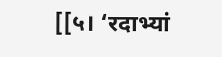[[५। ‘रदाभ्यां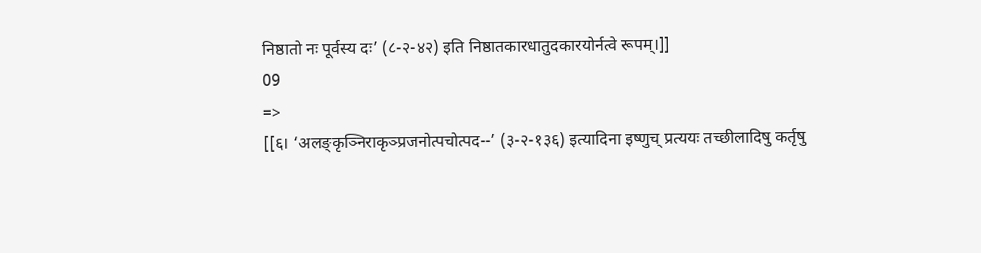निष्ठातो नः पूर्वस्य दः’ (८-२-४२) इति निष्ठातकारधातुदकारयोर्नत्वे रूपम्।]]
09
=>
[[६। ‘अलङ्कृञ्निराकृञ्प्रजनोत्पचोत्पद--’ (३-२-१३६) इत्यादिना इष्णुच् प्रत्ययः तच्छीलादिषु कर्तृषु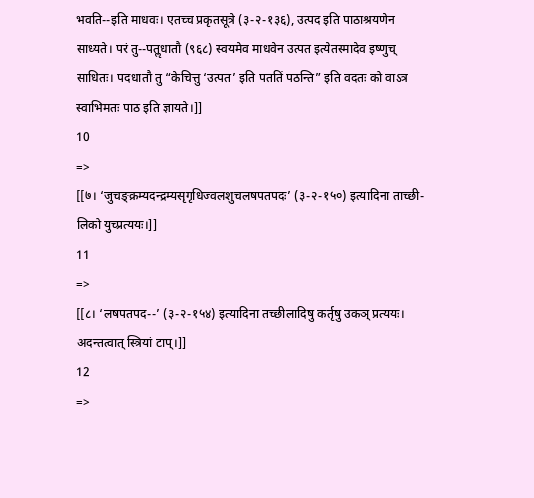भवति--इति माधवः। एतच्च प्रकृतसूत्रे (३-२-१३६), उत्पद इति पाठाश्रयणेन साध्यते। परं तु--पतॢधातौ (९६८) स्वयमेव माधवेन उत्पत इत्येतस्मादेव इष्णुच् साधितः। पदधातौ तु “केचित्तु ‘उत्पत’ इति पततिं पठन्ति” इति वदतः को वाऽत्र स्वाभिमतः पाठ इति ज्ञायते।]]
10
=>
[[७। ‘जुचङ्क्रम्यदन्द्रम्यसृगृधिज्वलशुचलषपतपदः’ (३-२-१५०) इत्यादिना ताच्छी- लिको युच्प्रत्ययः।]]
11
=>
[[८। ‘लषपतपद--’ (३-२-१५४) इत्यादिना तच्छीलादिषु कर्तृषु उकञ् प्रत्ययः। अदन्तत्वात् स्त्रियां टाप्।]]
12
=>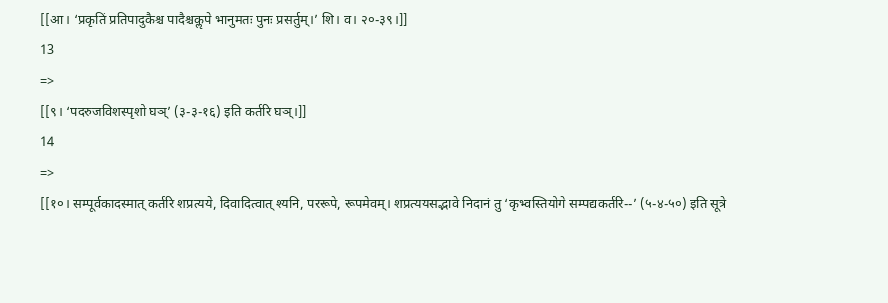[[आ। ‘प्रकृतिं प्रतिपादुकैश्च पादैश्चकॢपे भानुमतः पुनः प्रसर्तुम्।’ शि। व। २०-३९।]]
13
=>
[[९। ‘पदरुजविशस्पृशो घञ्’ (३-३-१६) इति कर्तरि घञ्।]]
14
=>
[[१०। सम्पूर्वकादस्मात् कर्तरि शप्रत्यये, दिवादित्वात् श्यनि, पररूपे, रूपमेवम्। शप्रत्ययसद्भावे निदानं तु ‘कृभ्वस्तियोगे सम्पद्यकर्तरि--’ (५-४-५०) इति सूत्रे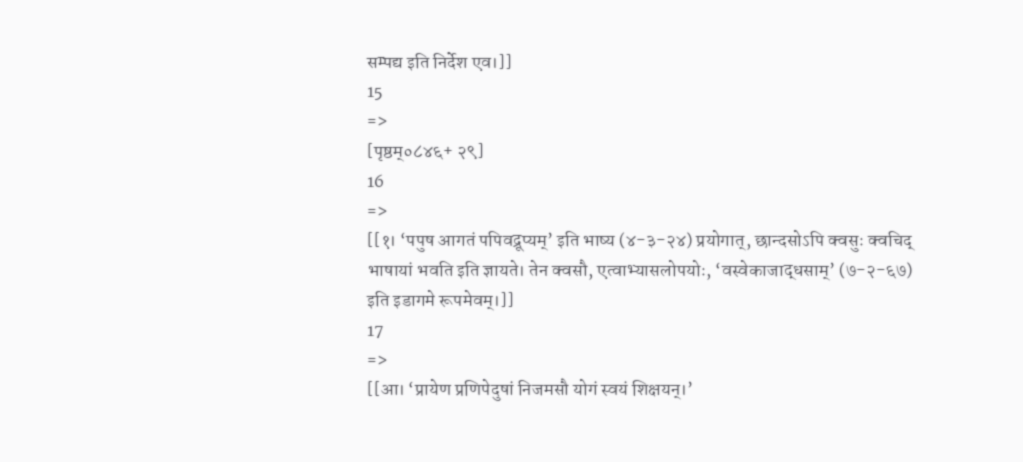सम्पद्य इति निर्देश एव।]]
15
=>
[पृष्ठम्०८४६+ २९]
16
=>
[[१। ‘पपुष आगतं पपिवद्रूप्यम्’ इति भाष्य (४-३-२४) प्रयोगात्, छान्दसोऽपि क्वसुः क्वचिद् भाषायां भवति इति ज्ञायते। तेन क्वसौ, एत्वाभ्यासलोपयोः, ‘वस्वेकाजाद्धसाम्’ (७-२-६७) इति इडागमे रूपमेवम्।]]
17
=>
[[आ। ‘प्रायेण प्रणिपेदुषां निजमसौ योगं स्वयं शिक्षयन्।’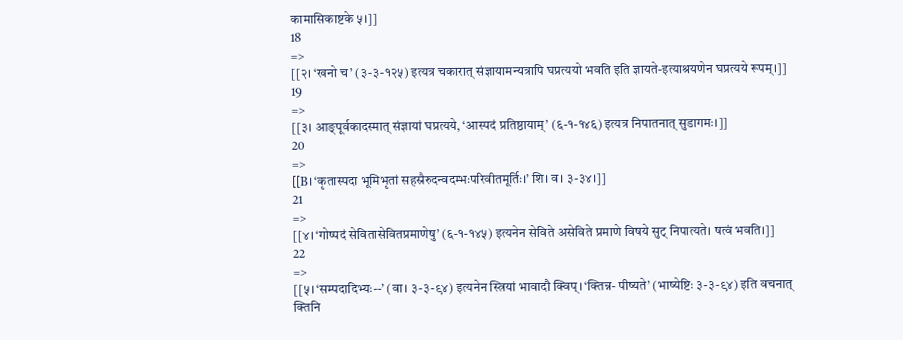कामासिकाष्टके ५।]]
18
=>
[[२। ‘खनो च’ (३-३-१२५) इत्यत्र चकारात् संज्ञायामन्यत्रापि घप्रत्ययो भवति इति ज्ञायते-इत्याश्रयणेन घप्रत्यये रूपम्।]]
19
=>
[[३। आङ्पूर्वकादस्मात् संज्ञायां घप्रत्यये, ‘आस्पदं प्रतिष्ठायाम्’ (६-१-१४६) इत्यत्र निपातनात् सुडागमः।]]
20
=>
[[B। ‘कृतास्पदा भूमिभृतां सहस्रैरुदन्वदम्भःपरिवीतमूर्तिः।’ शि। व। ३-३४।]]
21
=>
[[४। ‘गोष्पदं सेवितासेवितप्रमाणेषु’ (६-१-१४५) इत्यनेन सेविते असेविते प्रमाणे विषये सुट् निपात्यते। षत्वं भवति।]]
22
=>
[[५। ‘सम्पदादिभ्यः--’ (वा। ३-३-९४) इत्यनेन स्त्रियां भावादौ क्विप्। ‘क्तिन्न- पीष्यते’ (भाष्येष्टिः ३-३-९४) इति वचनात् क्तिनि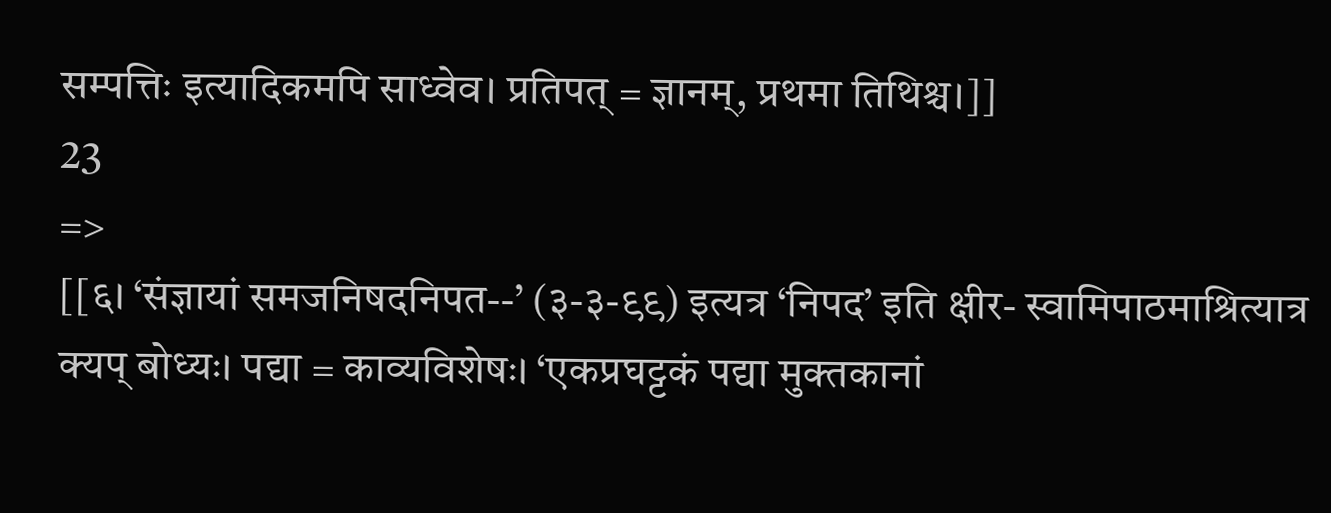सम्पत्तिः इत्यादिकमपि साध्वेव। प्रतिपत् = ज्ञानम्, प्रथमा तिथिश्च।]]
23
=>
[[६। ‘संज्ञायां समजनिषदनिपत--’ (३-३-९९) इत्यत्र ‘निपद’ इति क्षीर- स्वामिपाठमाश्रित्यात्र क्यप् बोध्यः। पद्या = काव्यविशेषः। ‘एकप्रघट्टकं पद्या मुक्तकानां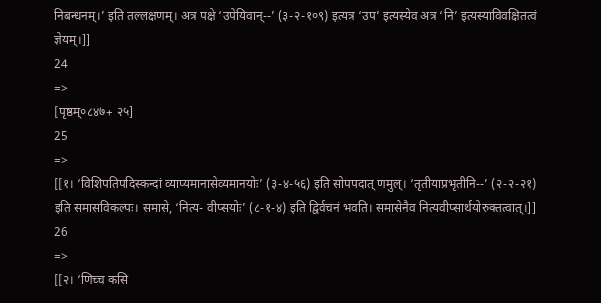निबन्धनम्।’ इति तल्लक्षणम्। अत्र पक्षे ‘उपेयिवान्--’ (३-२-१०९) इत्यत्र ‘उप’ इत्यस्येव अत्र ‘नि’ इत्यस्याविवक्षितत्वं ज्ञेयम्।]]
24
=>
[पृष्ठम्०८४७+ २५]
25
=>
[[१। ‘विशिपतिपदिस्कन्दां व्याप्यमानासेव्यमानयोः’ (३-४-५६) इति सोपपदात् णमुल्। ‘तृतीयाप्रभृतीनि--’ (२-२-२१) इति समासविकल्पः। समासे, ‘नित्य- वीप्सयोः’ (८-१-४) इति द्विर्वचनं भवति। समासेनैव नित्यवीप्सार्थयोरुक्तत्वात्।]]
26
=>
[[२। ‘णिच्च कसि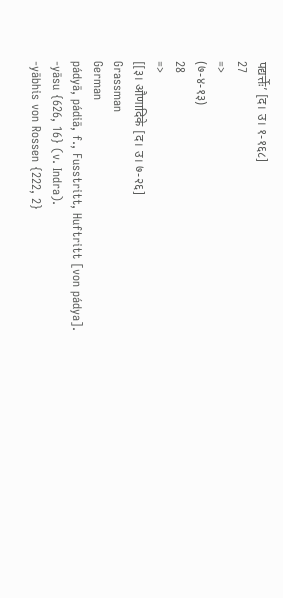पद्यर्त्तेः’ [द। उ। १-१६८]
27
=>
(७-४-१३)
28
=>
[[३। औणादिके [द। उ। ७-२६]
Grassman
German
pádyā, pádiā, f., Fusstritt, Huftritt [von pádya].
-yāsu {626, 16} (v. Indra).
-yābhis von Rossen {222, 2}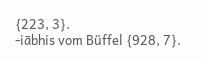{223, 3}.
-iābhis vom Büffel {928, 7}.